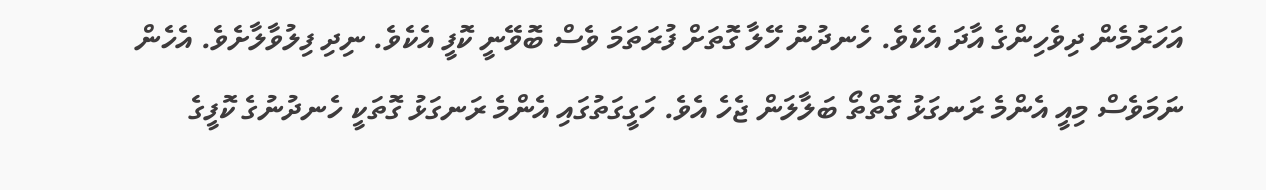އަހަރުމެން ދިވެހިންގެ އާދަ އެކެވެ. ހެނދުނު ހޭލާ ގޮތަށް ފުރަތަމަ ވެސް ބޮވޭނީ ކޮފީ އެކެވެ. ނިދި ފިލުވާލާށެވެ. އެހެން ނަމަވެސް މިއީ އެންމެ ރަނގަޅު ގޮތްތޯ ބަލާލަން ޖެހެ އެވެ. ހަގީގަތުގައި އެންމެ ރަނގަޅު ގޮތަކީ ހެނދުނުގެ ކޮފީގެ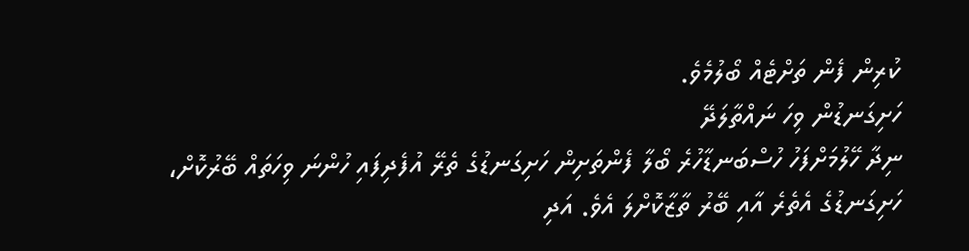ކުރިން ފެން ތަށްޓެއް ބޯލުމެވެ.
ހަށިގަނޑުން ވިހަ ނައްތާލަދޭ
ނިދާ ހޭލުމަށްފަހު ހުސްބަނޑާހުރެ ބޯލާ ފެންތަށިން ހަށިގަނޑުގެ ތެރޭ އުފެދިފައި ހުންނަ ވިހަތައް ބޭރުކޮށް، ހަށިގަނޑުގެ އެތެރެ އާއި ބޭރު ތާޒާކޮށްލަ އެވެ. އަދި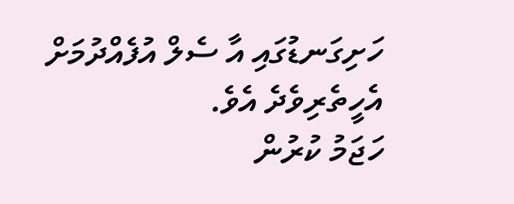ހަށިގަނޑުގައި އާ ސެލް އުފެއްދުމަށް އެހީތެރިވެދެ އެވެ.
ހަޖަމު ކުރުން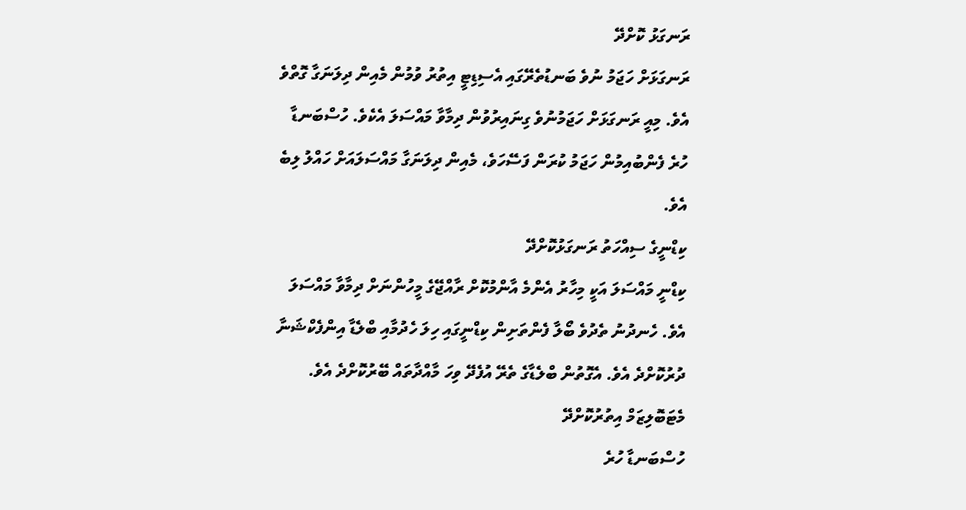ރަނގަޅު ކޮށްދޭ
ރަނގަޅަށް ހަޖަމު ނުވެ ބަނޑުތެރޭގައި އެސިޑިޓީ އިތުރު ވުމުން މެއިން ދިލަނަގާ ގޮތްވެ އެވެ. މިއީ ރަނގަޅަށް ހަޖަމުނުވެ ގިނައިރުވުން ދިމާވާ މައްސަލަ އެކެވެ. ހުސްބަނޑާ ހުރެ ފެންބުއިމުން ހަޖަމު ކުރަން ފަސޭހަވެ، މެއިން ދިލަނަގާ މައްސަލައަށް ހައްލު ލިބެ އެވެ.
ކިޑްނީގެ ސިއްހަތު ރަނގަޅުކޮށްދޭ
ކިޑްނީ މައްސަލަ އަކީ މިހާރު އެންމެ އާންމުކޮށް ރާއްޖޭގެ މީހުންނަށް ދިމާވާ މައްސަލަ އެވެ. ހެނދުނު ތެދުވެ ބޯލާ ފެންތަށިން ކިޑްނީގައި ހިލަ ހެދުމާއި ބްލެޑާ އިންފެކްޝަނާ ދުރުކޮށްދެ އެވެ. އެގޮތުން ބްލެޑާގެ ތެރޭ އުފެދޭ ވިހަ މާއްދާތައް ބޭރުކޮށްދެ އެވެ.
މެޓަބޮލިޒަމް އިތުރުކޮށްދޭ
ހުސްބަނޑާ ހުރެ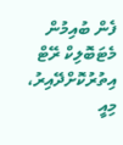ފެން ބުއިމުން މެޓަބޮލިކް ރޭޓް އިތުރުކޮށްދޭއިރު، މިއީ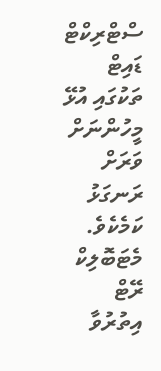ސްޓްރިކްޓް ޑައިޓް ތަކުގައި އުޅޭ މީހުންނަށް ވަރަށް ރަނގަޅު ކަމެކެވެ. މެޓަބޮލިކް ރޭޓް އިތުރުވާ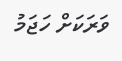ވަރަކަށް ހަޖަމު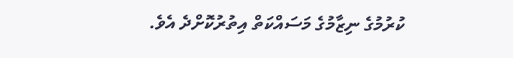ކުރުމުގެ ނިޒާމުގެ މަސައްކަތް އިތުރުކޮށްދެ އެވެ.